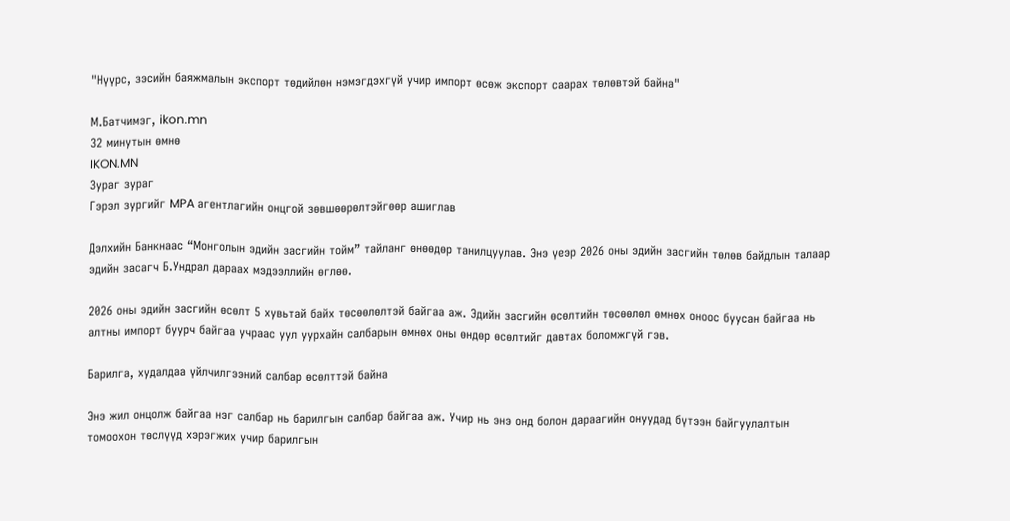"Нүүрс, зэсийн баяжмалын экспорт төдийлөн нэмэгдэхгүй учир импорт өсөж экспорт саарах төлөвтэй байна"

М.Батчимэг, ikon.mn
32 минутын өмнө
IKON.MN
Зураг зураг
Гэрэл зургийг MPA агентлагийн онцгой зөвшөөрөлтэйгөөр ашиглав

Дэлхийн Банкнаас “Монголын эдийн засгийн тойм” тайланг өнөөдөр танилцуулав. Энэ үеэр 2026 оны эдийн засгийн төлөв байдлын талаар эдийн засагч Б.Ундрал дараах мэдээллийн өглөө.

2026 оны эдийн засгийн өсөлт 5 хувьтай байх төсөөлөлтэй байгаа аж. Эдийн засгийн өсөлтийн төсөөлөл өмнөх оноос буусан байгаа нь алтны импорт буурч байгаа учраас уул уурхайн салбарын өмнөх оны өндөр өсөлтийг давтах боломжгүй гэв.

Барилга, худалдаа үйлчилгээний салбар өсөлттэй байна

Энэ жил онцолж байгаа нэг салбар нь барилгын салбар байгаа аж. Учир нь энэ онд болон дараагийн онуудад бүтээн байгуулалтын томоохон төслүүд хэрэгжих учир барилгын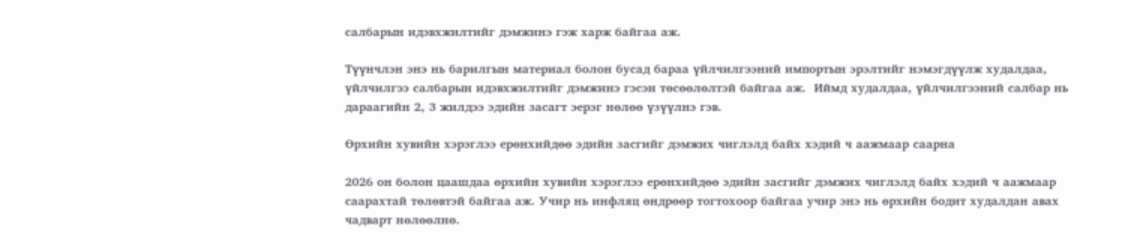салбарын идэвхжилтийг дэмжинэ гэж харж байгаа аж.

Түүнчлэн энэ нь барилгын материал болон бусад бараа үйлчилгээний импортын эрэлтийг нэмэгдүүлж худалдаа, үйлчилгээ салбарын идэвхжилтийг дэмжинэ гэсэн төсөөлөлтэй байгаа аж.  Иймд худалдаа, үйлчилгээний салбар нь дараагийн 2, 3 жилдээ эдийн засагт эерэг нөлөө үзүүлнэ гэв.

Өрхийн хувийн хэрэглээ ерөнхийдөө эдийн засгийг дэмжих чиглэлд байх хэдий ч аажмаар саарна

2026 он болон цаашдаа өрхийн хувийн хэрэглээ ерөнхийдөө эдийн засгийг дэмжих чиглэлд байх хэдий ч аажмаар саарахтай төлөвтэй байгаа аж. Учир нь инфляц өндрөөр тогтохоор байгаа учир энэ нь өрхийн бодит худалдан авах чадварт нөлөөлнө.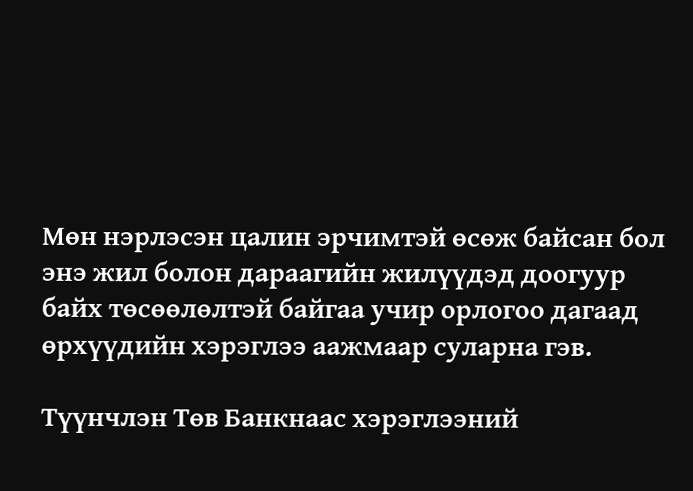Мөн нэрлэсэн цалин эрчимтэй өсөж байсан бол энэ жил болон дараагийн жилүүдэд доогуур байх төсөөлөлтэй байгаа учир орлогоо дагаад өрхүүдийн хэрэглээ аажмаар суларна гэв.

Түүнчлэн Төв Банкнаас хэрэглээний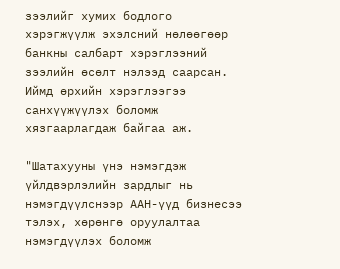зээлийг хумих бодлого хэрэгжүүлж эхэлсний нөлөөгөөр банкны салбарт хэрэглээний зээлийн өсөлт нэлээд саарсан. Иймд өрхийн хэрэглээгээ санхүүжүүлэх боломж хязгаарлагдаж байгаа аж.

"Шатахууны үнэ нэмэгдэж үйлдвэрлэлийн зардлыг нь нэмэгдүүлснээр ААН-үүд бизнесээ тэлэх, хөрөнгө оруулалтаа нэмэгдүүлэх боломж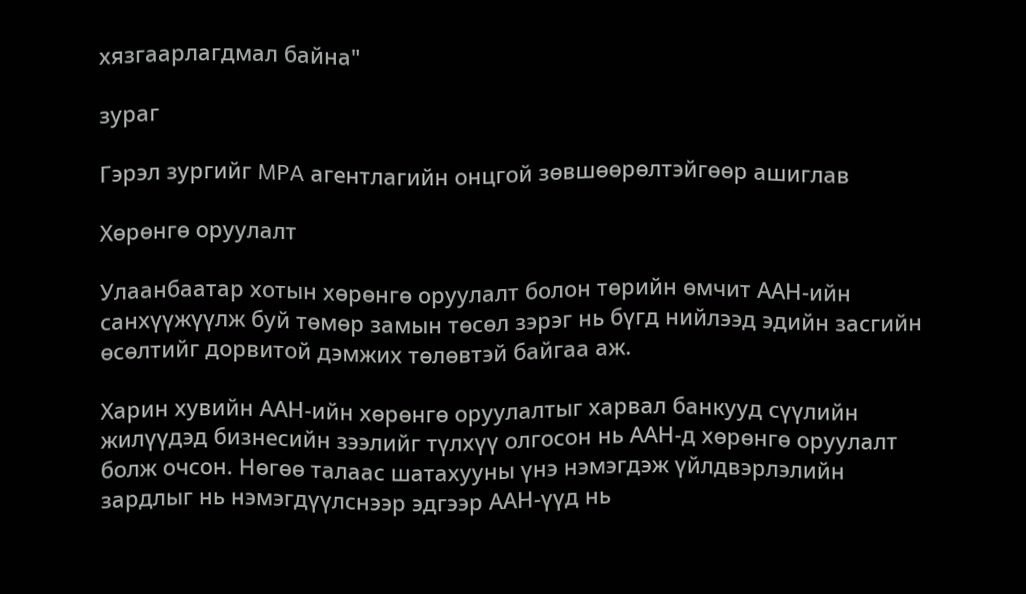хязгаарлагдмал байна"

зураг

Гэрэл зургийг MPA агентлагийн онцгой зөвшөөрөлтэйгөөр ашиглав

Хөрөнгө оруулалт

Улаанбаатар хотын хөрөнгө оруулалт болон төрийн өмчит ААН-ийн санхүүжүүлж буй төмөр замын төсөл зэрэг нь бүгд нийлээд эдийн засгийн өсөлтийг дорвитой дэмжих төлөвтэй байгаа аж.

Харин хувийн ААН-ийн хөрөнгө оруулалтыг харвал банкууд сүүлийн жилүүдэд бизнесийн зээлийг түлхүү олгосон нь ААН-д хөрөнгө оруулалт болж очсон. Нөгөө талаас шатахууны үнэ нэмэгдэж үйлдвэрлэлийн зардлыг нь нэмэгдүүлснээр эдгээр ААН-үүд нь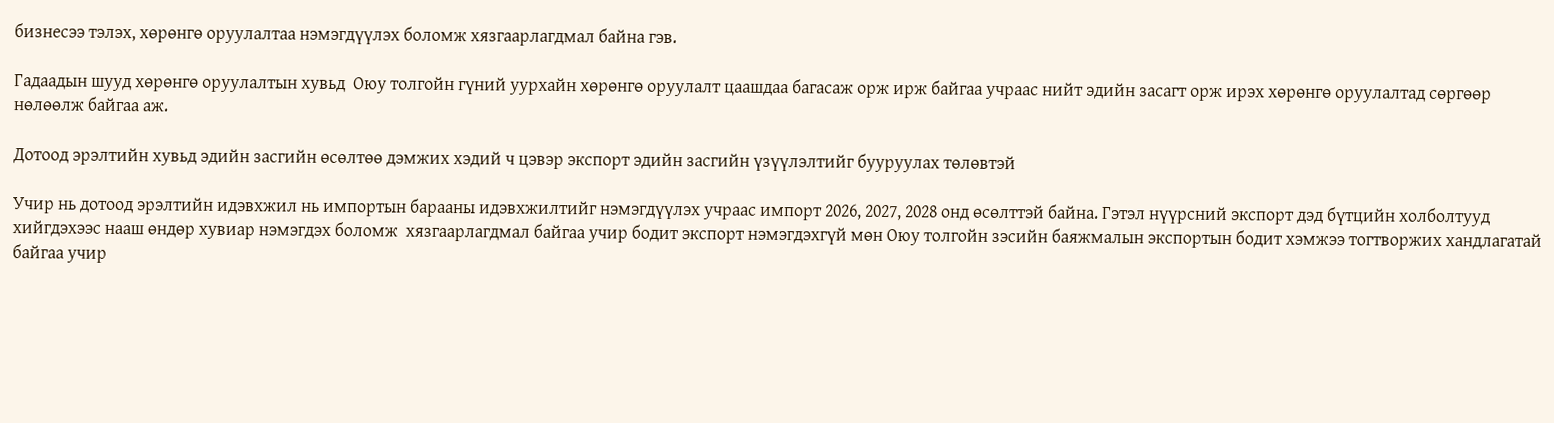бизнесээ тэлэх, хөрөнгө оруулалтаа нэмэгдүүлэх боломж хязгаарлагдмал байна гэв.

Гадаадын шууд хөрөнгө оруулалтын хувьд  Оюу толгойн гүний уурхайн хөрөнгө оруулалт цаашдаа багасаж орж ирж байгаа учраас нийт эдийн засагт орж ирэх хөрөнгө оруулалтад сөргөөр нөлөөлж байгаа аж.

Дотоод эрэлтийн хувьд эдийн засгийн өсөлтөө дэмжих хэдий ч цэвэр экспорт эдийн засгийн үзүүлэлтийг бууруулах төлөвтэй

Учир нь дотоод эрэлтийн идэвхжил нь импортын барааны идэвхжилтийг нэмэгдүүлэх учраас импорт 2026, 2027, 2028 онд өсөлттэй байна. Гэтэл нүүрсний экспорт дэд бүтцийн холболтууд хийгдэхээс нааш өндөр хувиар нэмэгдэх боломж  хязгаарлагдмал байгаа учир бодит экспорт нэмэгдэхгүй мөн Оюу толгойн зэсийн баяжмалын экспортын бодит хэмжээ тогтворжих хандлагатай байгаа учир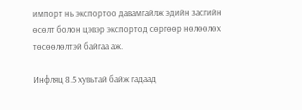импорт нь экспортоо давамгайлж эдийн засгийн өсөлт болон цэвэр экспортод сөргөөр нөлөөлөх төсөөлөлтэй байгаа аж.

Инфляц 8.5 хувьтай байж гадаад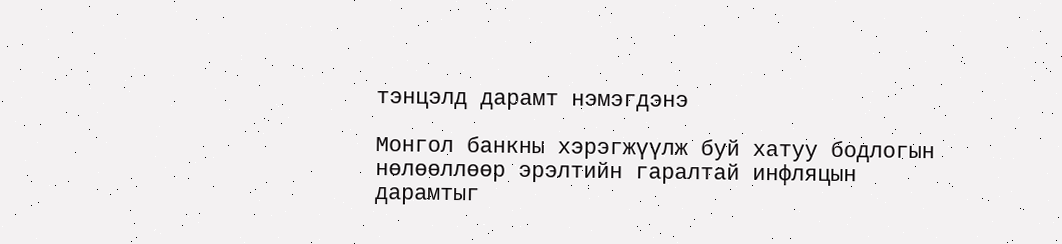тэнцэлд дарамт нэмэгдэнэ

Монгол банкны хэрэгжүүлж буй хатуу бодлогын нөлөөллөөр эрэлтийн гаралтай инфляцын дарамтыг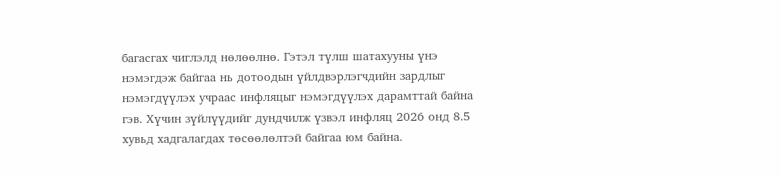багасгах чиглэлд нөлөөлнө. Гэтэл түлш шатахууны үнэ нэмэгдэж байгаа нь дотоодын үйлдвэрлэгчдийн зардлыг нэмэгдүүлэх учраас инфляцыг нэмэгдүүлэх дарамттай байна гэв. Хүчин зүйлүүдийг дундчилж үзвэл инфляц 2026 онд 8.5 хувьд хадгалагдах төсөөлөлтэй байгаа юм байна.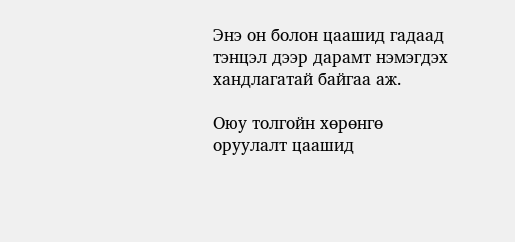Энэ он болон цаашид гадаад тэнцэл дээр дарамт нэмэгдэх хандлагатай байгаа аж.

Оюу толгойн хөрөнгө оруулалт цаашид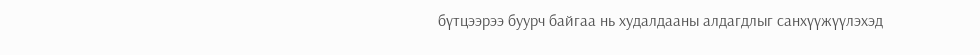бүтцээрээ буурч байгаа нь худалдааны алдагдлыг санхүүжүүлэхэд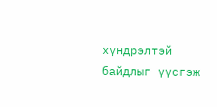хүндрэлтэй байдлыг үүсгэж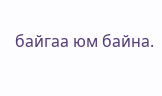байгаа юм байна.